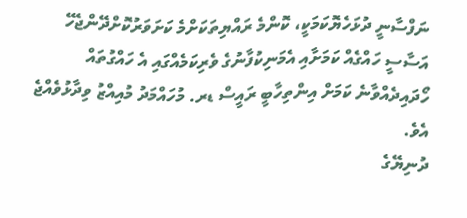ނަފްސާނީ ދުޅަހެޔޮކަމަކީ، ކޮންމެ ރައްޔިތަކަށްމެ ކަށަވަރުކޮށްދޭންޖެހޭ އަސާސީ ހައްގެއް ކަމަށާއި އެމަނިކުފާނުގެ ވެރިކަމެއްގައި އެ ހައްގުތައް ހޯދައިދެއްވާނެ ކަމަށް އިންތިހާބީ ރައީސް ޑރ. މުހައްމަދު މުއިއްޒު ވިދާޅުވެއްޖެ އެވެ.
ދުނިޔޭގެ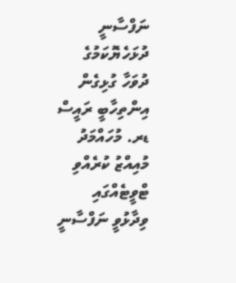ނަފްސާނީ ދުޅަހެޔޮކަމުގެ ދުވަހާ ގުޅިގެން އިންތިހާބީ ރައީސް ޑރ. މުހައްމަދު މުއިއްޒު ކުރެއްވި ޓްވީޓެއްގައި ވިދާޅުވީ ނަފްސާނީ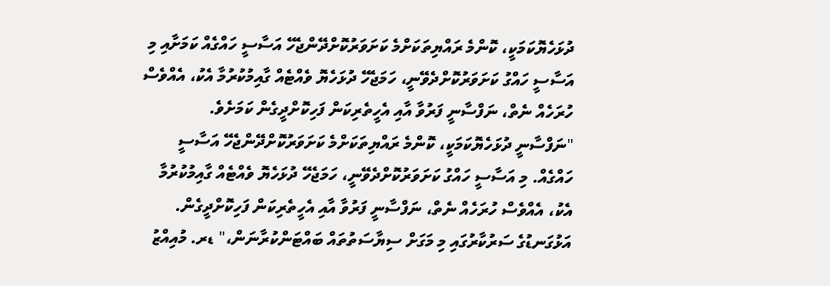ދުޅަހެޔޮކަމަކީ، ކޮންމެ ރައްޔިތަކަށްމެ ކަށަވަރުކޮށްދޭންޖެހޭ އަސާސީ ހައްގެއް ކަމަށާއި މި އަސާސީ ހައްގު ކަށަވަރުކޮށްދެވޭނީ، ހަމަޖެހޭ ދުޅަހެޔޮ ވެއްޓެއް ގާއިމުކުރުމާ އެކު، އެއްވެސް ހުރަހެއް ނެތް، ނަފްސާނީ ފަރުވާ އާއި އެހީތެރިކަން ފަހިކޮށްދީގެން ކަމަށެވެ.
"ނަފްސާނީ ދުޅަހެޔޮކަމަކީ، ކޮންމެ ރައްޔިތަކަށްމެ ކަށަވަރުކޮށްދޭންޖެހޭ އަސާސީ ހައްގެއް. މި އަސާސީ ހައްގު ކަށަވަރުކޮށްދެވޭނީ، ހަމަޖެހޭ ދުޅަހެޔޮ ވެއްޓެއް ގާއިމުކުރުމާ އެކު، އެއްވެސް ހުރަހެއް ނެތް، ނަފްސާނީ ފަރުވާ އާއި އެހީތެރިކަން ފަހިކޮށްދީގެން. އަޅުގަނޑުގެ ސަރުކާރުގައި މި މަގަށް ސިޔާސަތުތައް ބައްޓަންކުރާނަން،" ޑރ. މުއިއްޒު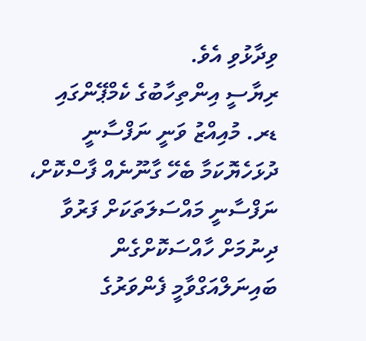ވިދާޅުވި އެވެ.
ރިޔާސީ އިންތިހާބުގެ ކެމްޕޭންގައި ޑރ. މުއިއްޒު ވަނީ ނަފްސާނީ ދުޅަހެޔޮކަމާ ބެހޭ ގާނޫނެއް ފާސްކޮށް، ނަފްސާނީ މައްސަލަތަކަށް ފަރުވާ ދިނުމަށް ހާއްސަކޮށްގެން ބައިނަލްއަގްވާމީ ފެންވަރުގެ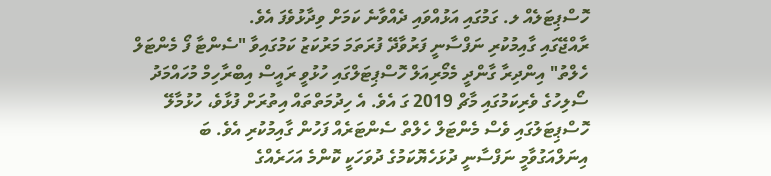ހޮސްޕިޓަލެއް ލ. ގަމުގައި އަޅުއްވައި ދެއްވާނެ ކަމަށް ވިދާޅުވެފަ އެވެ.
ރާއްޖޭގައި ގާއިމުކުރި ނަފްސާނީ ފަރުވާދޭ ފުރަތަމަ މަރުކަޒު ކަމުގައިވާ "ސެންޓާ ފޯ މެންޓަލް ހެލްތު" އިންދިރާ ގާންދީ މެމޯރިއަލް ހޮސްޕިޓަލްގައި ހުޅުވީ ރައީސް އިބްރާހިމް މުހައްމަދު ސޯލިހުގެ ވެރިކަމުގައި މާޗް 2019 ގަ އެވެ. އެ ހިދުމަތްތައް އިތުރަށް ފުޅާވެ، ހުޅުމާލޭ ހޮސްޕިޓަލުގައި ވެސް މެންޓަލް ހެލްތް ސެންޓަރެއް ފަހުން ގާއިމުކުރި އެވެ. ބަ
އިނަލްއަގުވާމީ ނަފްސާނީ ދުޅަހެޔޮކަމުގެ ދުވަހަކީ ކޮންމެ އަހަރެއްގެ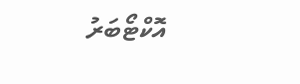އޮކްޓޯބަރު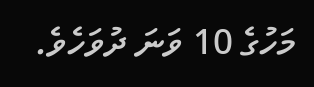މަހުގެ 10 ވަނަ ދުވަހެވެ.